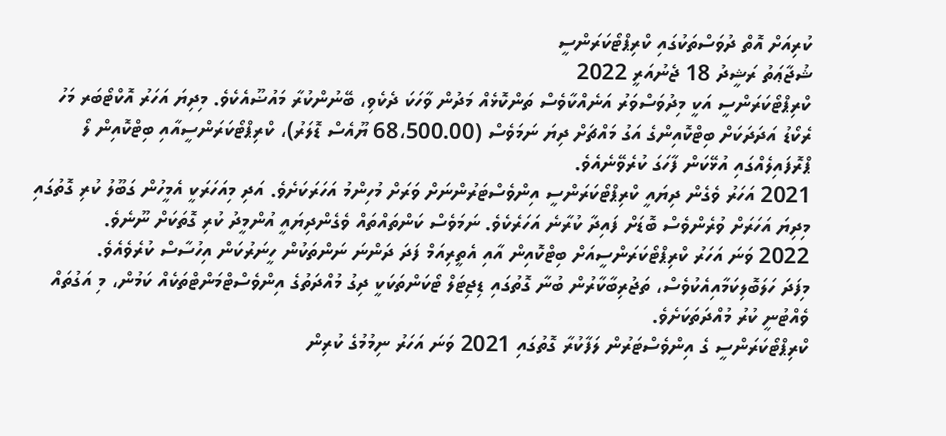ކުރިއަށް އޮތް ދުވަސްތަކުގައި ކްރިޕްޓޯކަރަންސީ
ޝުޖާޢަތު ރަޝީދު 18 ޖެނުއަރީ 2022
ކްރިޕްޓޯކަރަންސީ އަކީ މިދުވަސްވަރު އަނެއްކާވެސް ތަންކޮޅެއް މަދުން ވާހަކަ ދެކެވި، ބޭނުންކުރާ މައުޟޫއެކެވެ. މިދިޔަ އަހަރު އޮކްޓޯބަރ މަހު ރެކޯޑު އަދަދަކަށް ބިޓްކޮއިންގެ އަގު މައްޗަށް ދިޔަ ނަމަވެސް (68،500.00 ޔޫއެސް ޑޮލަރު)، ކްރިޕްޓޯކަރަންސީއާއި ބިޓްކޮއިން ލޯ ޕްރޮފައިލެއްގައި އުޅޭކަން ފާހަގަ ކުރެވޭނެއެވެ.
2021 އަހަރު ވެގެން ދިޔައީ ކްރިޕްޓޯކަރަންސީ އިންވެސްޓަރުންނަށް ވަރަށް މުހިންމު އަހަރަކަށެވެ. އަދި މިއަހަރަކީ އެމީހުން ގަބޫލު ކުރި ގޮތުގައި މިދިޔަ އަހަރަށް ވުރެންވެސް ބޮޑަށް ފައިދާ ކުރާނެ އަހަރެކެވެ. ނަމަވެސް ކަންތައްތައް ވެގެންދިޔައީ އުންމީދު ކުރި ގޮތަކަށް ނޫނެވެ.
2022 ވަނަ އަހަރު ކްރިޕްޓޯކަރަންސީއަށް ބިޓްކޮއިން އާއި އެތީރިއަމް ފަދަ ދަންނަ ނަންތަކުން ހީނަރުކަން އިހުސާސް ކުރެވެއެވެ.
މިފަދަ ހަލަބޮލިކަމާއިއެކުވެސް، ތަޖުރިބާކާރުން ބުނާ ގޮތުގައި ޑިޖިޓަލް ޓޯކަންތަކަކީ ދިގު މުއްދަތުގެ އިންވެސްޓްމަންޓްތަކެއް ކަމުން، މި އަގުތައް ވެއްޓުނީ ކުރު މުއްދަތަކަށެވެ.
ކްރިޕްޓޯކަރަންސީ ގެ އިންވެސްޓަރުން ލަފާކުރާ ގޮތުގައި 2021 ވަނަ އަހަރު ނިމުމުގެ ކުރިން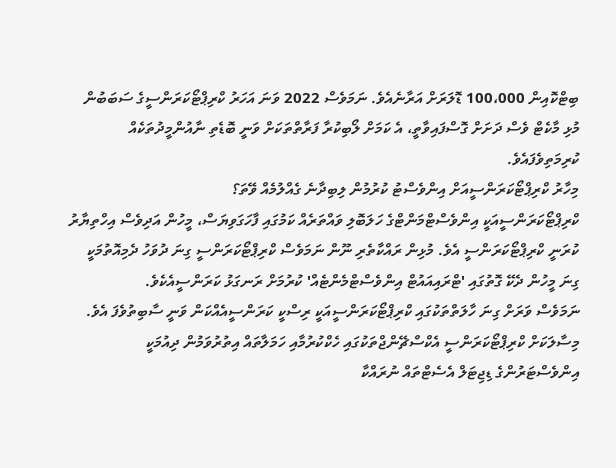ބިޓްކޮއިން 100،000 ޑޮލަރަށް އަރާނެއެވެ. ނަމަވެސް 2022 ވަނަ އަހަރު ކްރިޕްޓޯކަރަންސީގެ ސަބަބުން މުޅި މާކެޓް ވެސް ދަށަށް ގޮސްފައިވާތީ، އެ ކަމަށް ލޯބިކުރާ ފަރާތްތަކަށް ވަނީ ބޮޑެތި ނާއުންމީދުތަކެއް ކުރިމަތިވެފައެވެ.
މިހާރު ކްރިޕްޓޯކަރަންސީއަށް އިންވެސްޓު ކުރުމުން ލިބިދާނެ ގެއްލުމެއް ވޭތަ؟
ކްރިޕްޓޯކަރަންސީއަކީ އިންވެސްޓްމަންޓްގެ ހަލަބޮލި ވައްތަރެއް ކަމުގައި ފާހަގަވިޔަސް، މީހުން އަދިވެސް އިހްތިޔާރު ކުރަނީ ކްރިޕްޓޯކަރަންސީ އެވެ. މުޅިން ރައްކާތެރި ނޫން ނަމަވެސް ކްރިޕްޓޯކަރަންސީ ގިނަ ދުވަހު ދެމިއޮތުމަކީ ގިނަ މީހުން ދެކޭ ގޮތުގައި 'ޓްރައިއައުޓް އިންވެސްޓްމެންޓެއް' ކުރުމަށް ރަނގަޅު ކަރަންސީއެކެވެ.
ނަމަވެސް ވަރަށް ގިނަ ހާލަތްތަކުގައި ކްރިޕްޓޯކަރަންސީއަކީ ރިސްކީ ކަރަންސީއެއްކަން ވަނީ ސާބިތުވެފަ އެވެ. މިސާލަކަށް ކްރިޕްޓޯކަރަންސީ އެކްސްޗޭންޖްތަކުގައި ހެކްކުރުމާއި ހަމަލާތައް އިތުރުވަމުން ދިއުމަކީ އިންވެސްޓަރުންގެ ޑިޖިޓަލް އެސެޓްތައް ނުރައްކާ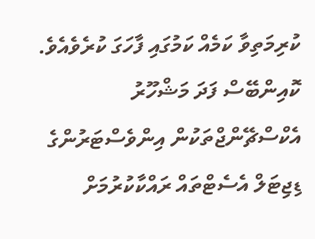ކުރިމަތިވާ ކަމެއް ކަމުގައި ފާހަގަ ކުރެވެއެވެ.
ކޮއިންބޭސް ފަދަ މަޝްހޫރު އެކްސްޗޭންޖްތަކުން އިންވެސްޓަރުންގެ ޑިޖިޓަލް އެސެޓްތައް ރައްކާކުރުމަށް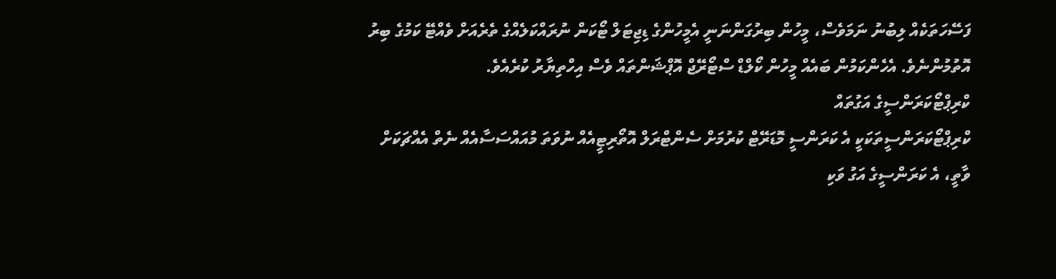ފަސޭހަތަކެއް ލިބުނު ނަމަވެސް، މީހުން ބިރުގަންނަނީ އެމީހުންގެ ޑިޖިޓަލް ޓޯކަން ނުރައްކަލެއްގެ ތެރެއަށް ވެއްޓޭ ކަމުގެ ބިރު އޮތުމުންނެވެ. އެހެންކަމުން ބައެއް މީހުން ކޯލްޑް ސްޓޯރޭޖް އޮޕްޝަންތައް ވެސް އިހްތިޔާރު ކުރެއެވެ.
ކްރިޕްޓޯކަރަންސީގެ އަގުތައް
ކްރިޕްޓޯކަރަންސީތަކަކީ އެ ކަރަންސީ މޮޑަރޭޓް ކުރުމަށް ސެންޓްރަލް އޮތޯރިޓީއެއް ނުވަތަ މުއައްސަސާއެއް ނެތް އެއްޗަކަށް ވާތީ، އެ ކަރަންސީގެ އަގު ވަކި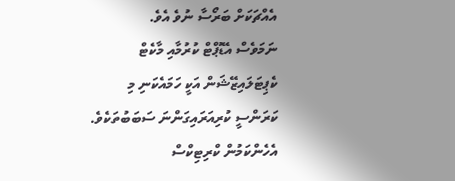އެއްޗަކަށް ބަރޯސާ ނުވެ އެވެ.
ނަމަވެސް އެޑޮޕްޓް ކުރުމާއި މާކެޓް ކެޕިޓަލައިޒޭޝަން އަކީ ހަމައެކަނި މި ކަރަންސީ ކުރިއަރައިގަންނަ ސަބަބުތަކެވެ.
އެހެންކަމުން ކްރިޓިކްސް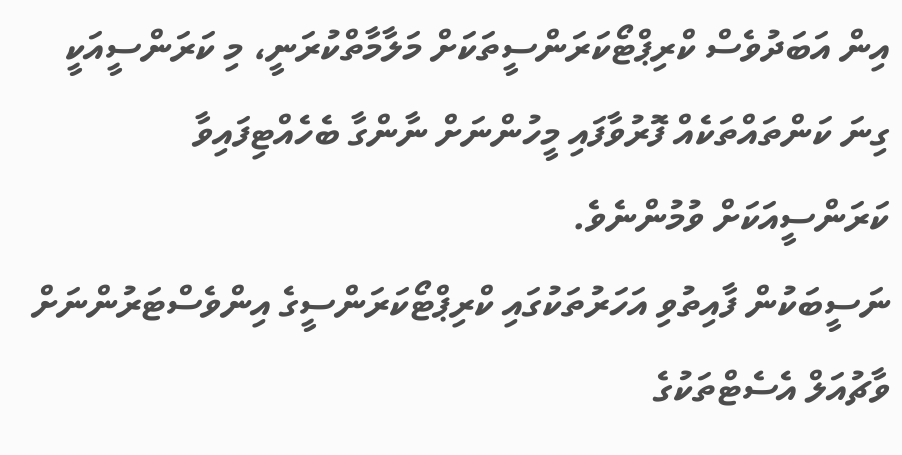އިން އަބަދުވެސް ކްރިޕްޓޯކަރަންސީތަކަށް މަލާމާތްކުރަނީ، މި ކަރަންސީއަކީ ގިނަ ކަންތައްތަކެއް ފޮރުވާފައި މީހުންނަށް ނާންގާ ބެހެއްޓިފައިވާ ކަރަންސީއަކަށް ވުމުންނެވެ.
ނަސީބަކުން ފާއިތުވި އަހަރުތަކުގައި ކްރިޕްޓޯކަރަންސީގެ އިންވެސްޓަރުންނަށް ވާޗުއަލް އެސެޓްތަކުގެ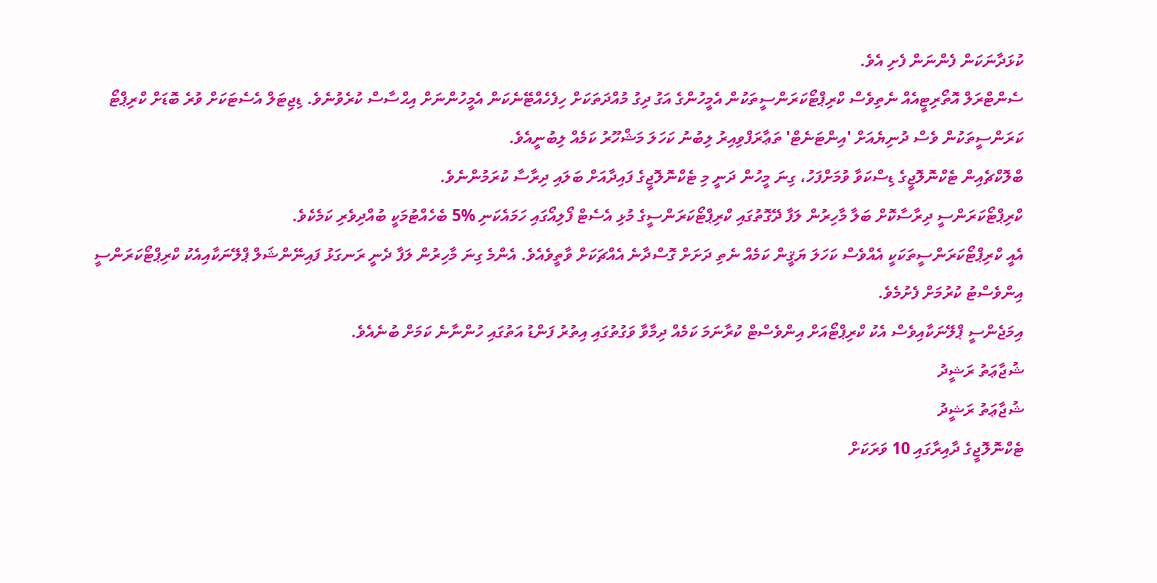ކުޅަދާނަކަން ފެންނަން ފެށި އެވެ.
ސެންޓްރަލް އޮތޯރިޓީއެއް ނެތިވެސް ކްރިޕްޓޯކަރަންސީތަކުން އެމީހުންގެ އަގު ދިގު މުއްދަތަކަށް ހިފެހެއްޓޭނެކަން އެމީހުންނަށް އިޙްސާސް ކުރެވުނެވެ. ޑިޖިޓަލް އެސެޓަކަށް ވުރެ ބޮޑަށް ކްރިޕްޓޯ ކަރަންސީތަކުން ވެސް ދުނިޔެއަށް 'އިންޓަނެޓް' ތަޢާރަފްވިއިރު ލިބުނު ކަހަލަ މަޝްހޫރު ކަމެއް ލިބުނީއެވެ.
ބްލޮކްޗެއިން ޓެކްނޮލޮޖީގެ ޑިސްކަވާ ވުމަށްފަހު، ގިނަ މީހުން ދަނީ މި ޓެކްނޮލޮޖީގެ ފައިދާއަށް ބަލައި ދިރާސާ ކުރަމުންނެވެ.
ކްރިޕްޓޯކަރަންސީ ދިރާސާކޮށް ބަލާ މާހިރުން ލަފާ ދޭގޮތުގައި ކްރިޕްޓޯކަރަންސީގެ މުޅި އެސެޓް ފޯލިއޯގައި ހަމައެކަނި %5 ބެހެއްޓުމަކީ ބުއްދިވެރި ކަމެކެވެ.
އެއީ ކްރިޕްޓޯކަރަންސީތަކަކީ އެއްވެސް ކަހަލަ ޔަޤީން ކަމެއް ނެތި ދަށަށް ގޮސްދާނެ އެއްޗަކަށް ވާތީވެއެވެ. އެންމެ ގިނަ މާހިރުން ލަފާ ދެނީ ރަނގަޅު ފައިނޭންޝަލް ޕްލޭނަކާއިއެކު ކްރިޕްޓޯކަރަންސީ އިންވެސްޓު ކުރުމަށް ފެށުމެވެ.
އިމަޖެންސީ ޕްލޭނަކާއިވެސް އެކު ކްރިޕްޓޯއަށް އިންވެސްޓް ކުރާނަމަ ކަމެއް ދިމާވާ ވަގުތުގައި އިތުރު ފަންޑު އަތުގައި ހުންނާނެ ކަމަށް ބުނެއެވެ.
ޝުޖާޢަތު ރަޝީދު
ޝުޖާޢަތު ރަޝީދު
ޓެކްނޮލޮޖީގެ ދާއިރާގައި 10 ވަރަކަށް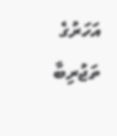އަހަރުގެ ތަޖުރިބާ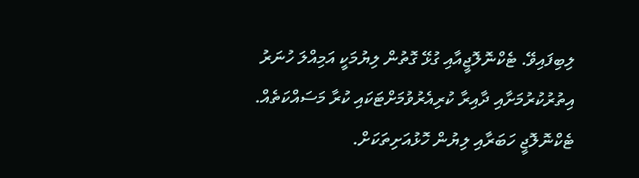ލިބިފައިވޭ. ޓެކްނޮލޮޖީއާއި ގުޅޭ ގޮތުން ލިޔުމަކީ އަމިއްލަ ހުނަރު އިތުރުކުރުމަށާއި ދާއިރާ ކުރިއެރުވުމަށްޓަކައި ކުރާ މަސައްކަތެއް.
ޓެކްނޮލޮޖީ ހަބަރާއި ލިޔުން ހޮޅުއަށިތަކަށް.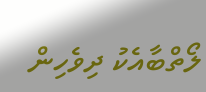ލޯތްބާއެކު ދިވެހިން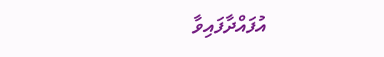އުފައްދާފައިވާ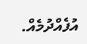އުފެއްދުމެއް.